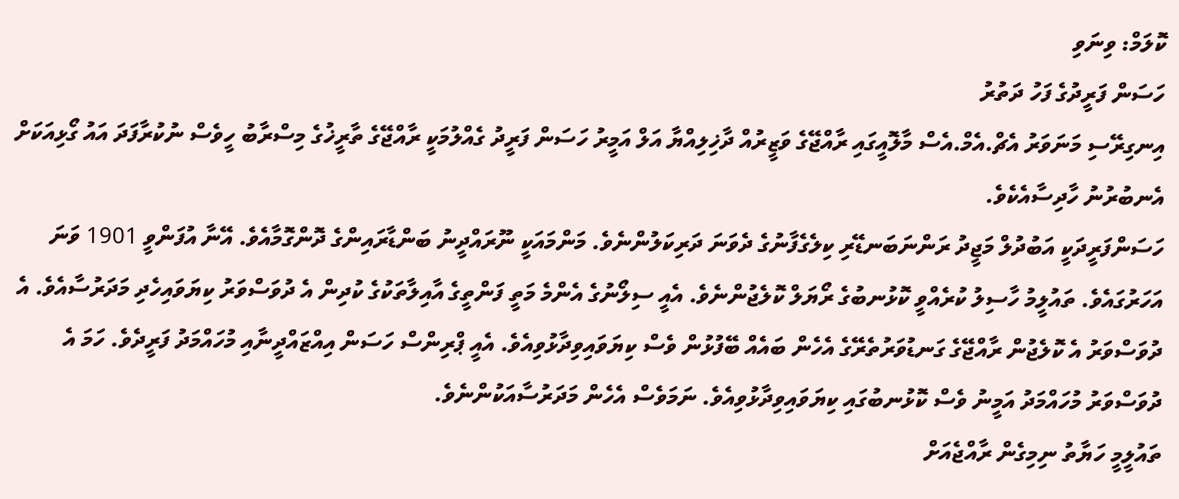ކޮލަމް: ވިނަވި
ހަސަން ފަރީދުގެ ފަހު ދަތުރު
އިނގިރޭސި މަނަވަރު އެޗް.އެމް.އެސް މާލޮއީގައި ރާއްޖޭގެ ވަޒީރުއް ދާޚިލިއްޔާ އަލް އަމީރު ހަސަން ފަރީދު ގެއްލުމަކީ ރާއްޖޭގެ ތާރީޚުގެ މިސްރާބު ހީވެސް ނުކުރާފަދަ އައު ގޯޅިއަކަށް އެނބުރުނު ހާދިސާއެކެވެ.
ހަސަންފަރީދަކީ އަބުދުލް މަޖީދު ރަންނަބަނޑޭރި ކިލެގެފާނުގެ ދެވަނަ ދަރިކަލުންނެވެ. މަންމައަކީ ނޫރައްދީނު ބަންޑާރައިންގެ ދޮންގޮމާއެވެ. އޭނާ އުފަންވީ 1901 ވަނަ އަހަރުގައެވެ. ތައުލީމު ހާސިލު ކުރެއްވީ ކޮޅުނބުގެ ރޯޔަލް ކޮލެޖުންނެވެ. އެއީ ސިލޯނުގެ އެންމެ މަތީ ފަންތީގެ އާއިލާތަކުގެ ކުދިން އެ ދުވަސްވަރު ކިޔަވައިހެދި މަދަރުސާއެވެ. އެ ދުވަސްވަރު އެ ކޮލެޖުން ރާއްޖޭގެ ގަނޑުވަރުތެރޭގެ އެހެން ބައެއް ބޭފުޅުން ވެސް ކިޔަވައިވިދާޅުވިއެވެ. އެއީ ޕްރިންސް ހަސަން އިއްޒައްދީނާއި މުހައްމަދު ފަރީދެވެ. ހަމަ އެ ދުވަސްވަރު މުހައްމަދު އަމީނު ވެސް ކޮޅުނބުގައި ކިޔަވައިވިދާޅުވިއެވެ. ނަމަވެސް އެހެން މަދަރުސާއަކުންނެވެ.
ތައުލީމީ ހަޔާތު ނިމިގެން ރާއްޖެއަށް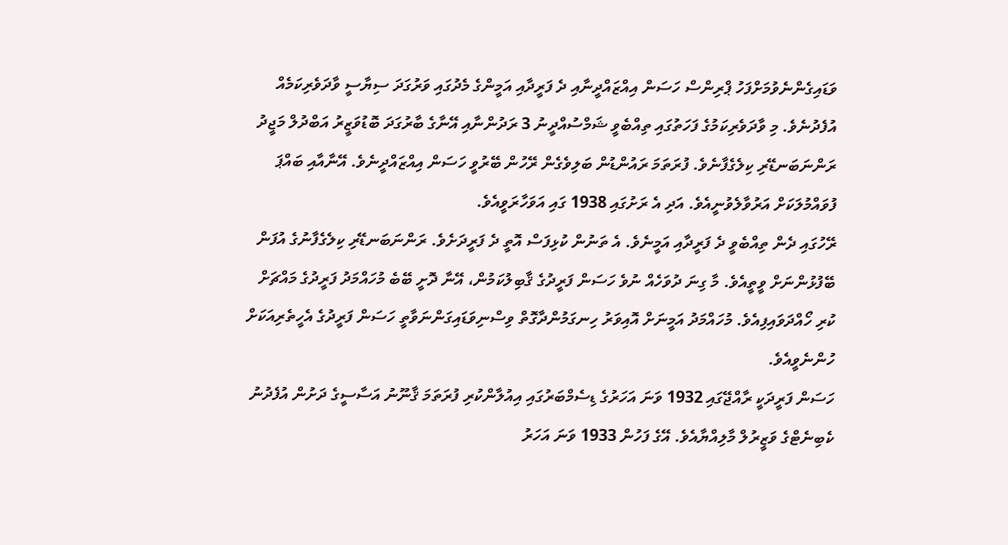ވަޑައިގެންނެވުމަށްފަހު ޕްރިންސް ހަސަން އިއްޒައްދީނާއި ދެ ފަރީދާއި އަމީންގެ މެދުގައި ވަރުގަދަ ސިޔާސީ ވާދަވެރިކަމެއް އުފެދުނެވެ. މި ވާދަވެރިކަމުގެ ފަހަތުގައި ތިއްބެވީ ޝަމްސުއްދީނު 3 ރަދުންނާއި އޭނާގެ ބާރުގަދަ ބޮޑުވަޒީރު އަބްދުލް މަޖީދު ރަންނަބަނޑޭރި ކިލެގެފާނެވެ. ފުރަތަމަ ރައުންޑުން ބަލިވެގެން ރޭހުން ބޭރުވީ ހަސަން އިއްޒައްދީނެވެ. އޭނާއާއި ބައްޕަ ފުވައްމުލަކަށް އަރުވާލެވުނީއެވެ. އަދި އެ ރަށުގައި 1938 ގައި އަވަހާރަވީއެވެ.
ރޭހުގައި ދެން ތިއްބެވީ ދެ ފަރީދާއި އަމީނެވެ. އެ ތަނުން ކުޅިފަސް އޮތީ ދެ ފަރީދަށެވެ. ރަންނަބަނޑޭރި ކިލެގެފާނުގެ އުފަން ބޭފުޅުންނަށް ވީތީއެވެ. މާ ގިނަ ދުވަހެއް ނުވެ ހަސަން ފަރީދުގެ ޤާބިލުކަމުން، އޭނާ ދޮށީ ބޭބެ މުހައްމަދު ފަރީދުގެ މައްޗަށް ކުރި ހޯއްދަވައިފިއެވެ. މުހައްމަދު އަމީނަށް އޮއިވަރު ހިނގަމުންދާގޮތް ވިސްނިވަޑައިގަންނަވާތީ ހަސަން ފަރީދުގެ އެހީތެރިއަކަށް ހުންނެވީއެވެ.
ހަސަން ފަރީދަކީ ރާއްޖޭގައި 1932 ވަނަ އަހަރުގެ ޑިސެމްބަރުގައި އިއުލާންކުރި ފުރަތަމަ ޤާނޫނު އަސާސީގެ ދަށުން އުފެދުނު ކެބިނެޓްގެ ވަޒީރުލް މާލިއްޔާއެވެ. އޭގެ ފަހުން 1933 ވަނަ އަހަރު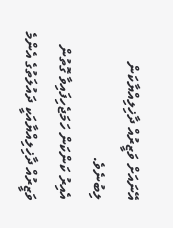އޭނައަށް ވަޒީރުއް ދާޚިލިއްޔާކަން ލިބުނެވެ.
އެއިރު ކަންކަން ހަމަޖެހިފައިވާ ގޮތުން ވަޒީރުއް ދާޚިލިއްޔާއަކީ ދައުލަތުގެ އެންމެ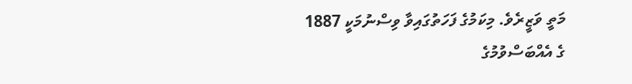މަތީ ވަޒީރެވެ. މިކަމުގެ ފަހަތުގައިވާ ވިސްނުމަކީ 1887 ގެ އެއްބަސްވުމުގެ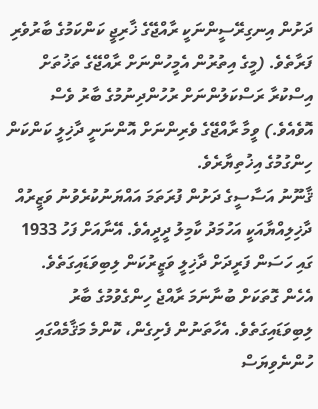ދަށުން އިނގިރޭސީންނަކީ ރާއްޖޭގެ ޚާރިޖީ ކަންކަމުގެ ބާރުވެރި ފަރާތެވެ. (މީގެ އިތުރުން އެމީހުންނަށް ރާއްޖޭގެ ތަޚުތަށް އިސްކުރާ ރަސްކަލުންނަށް ރުހުންދިނުމުގެ ބާރު ވެސް އޮވެއެވެ.) ވީމާ ރާއްޖޭގެ ވެރިންނަށް އޮންނަނީ ދާޚިލީ ކަންކަން ހިންގުމުގެ އިޚުތިޔާރެވެ.
ޤާނޫނު އަސާސީގެ ދަށުން ފުރަތަމަ އައްޔަނުކުރެވުނު ވަޒީރުއް ދާޚިލިއްޔާއަކީ އަހުމަދު ކާމިލު ދީދީއެވެ. އޭނާއަށް ފަހު 1933 ގައި ހަސަން ފަރީދަށް ދާޚިލީ ވަޒީރުކަން ލިބިވަޑައިގަތެވެ. އެހެން ގޮތަކަށް ބުނާނަމަ ރާއްޖެ ހިންގެވުމުގެ ބާރު ލިބިވަޑައިގަތެވެ. އެހާތަނުން ފެށިގެން، ކޮންމެ މަޤާމެއްގައި ހުންނެވިޔަސް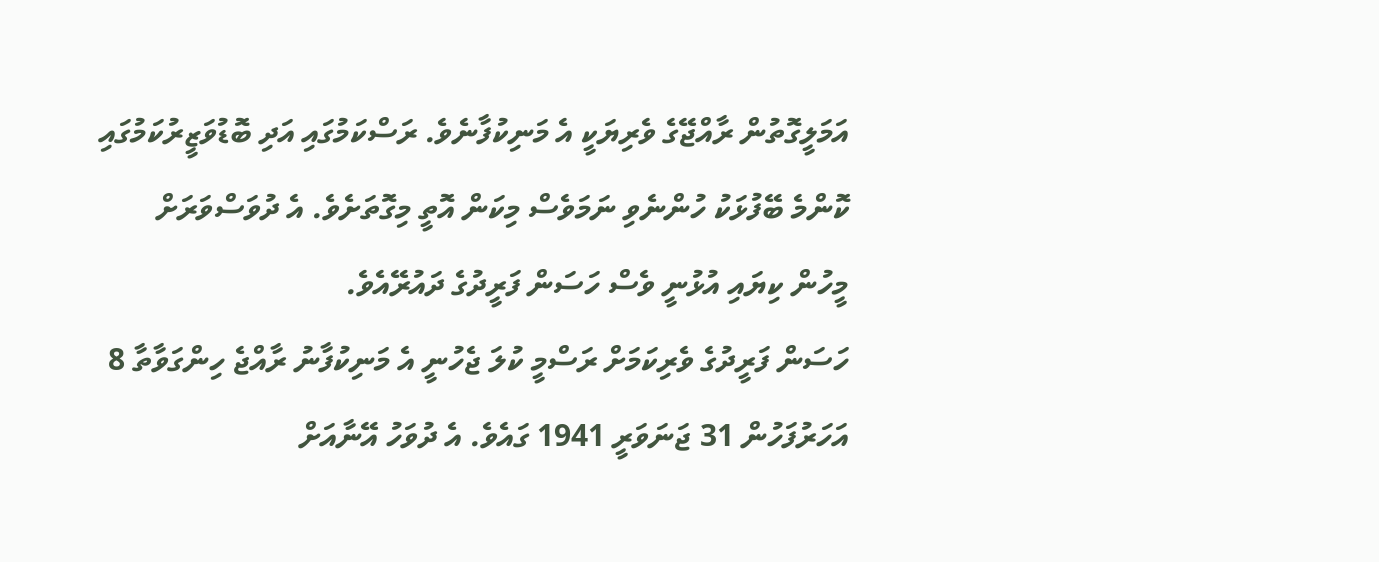އަމަލީގޮތުން ރާއްޖޭގެ ވެރިޔަކީ އެ މަނިކުފާނެވެ. ރަސްކަމުގައި އަދި ބޮޑުވަޒީރުކަމުގައި ކޮންމެ ބޭފުޅަކު ހުންނެވި ނަމަވެސް މިކަން އޮތީ މިގޮތަށެވެ. އެ ދުވަސްވަރަށް މީހުން ކިޔައި އުޅުނީ ވެސް ހަސަން ފަރީދުގެ ދައުރޭއެވެ.
ހަސަން ފަރީދުގެ ވެރިކަމަށް ރަސްމީ ކުލަ ޖެހުނީ އެ މަނިކުފާނު ރާއްޖެ ހިންގަވާތާ 8 އަހަރުފަހުން 31 ޖަނަވަރީ 1941 ގައެވެ. އެ ދުވަހު އޭނާއަށް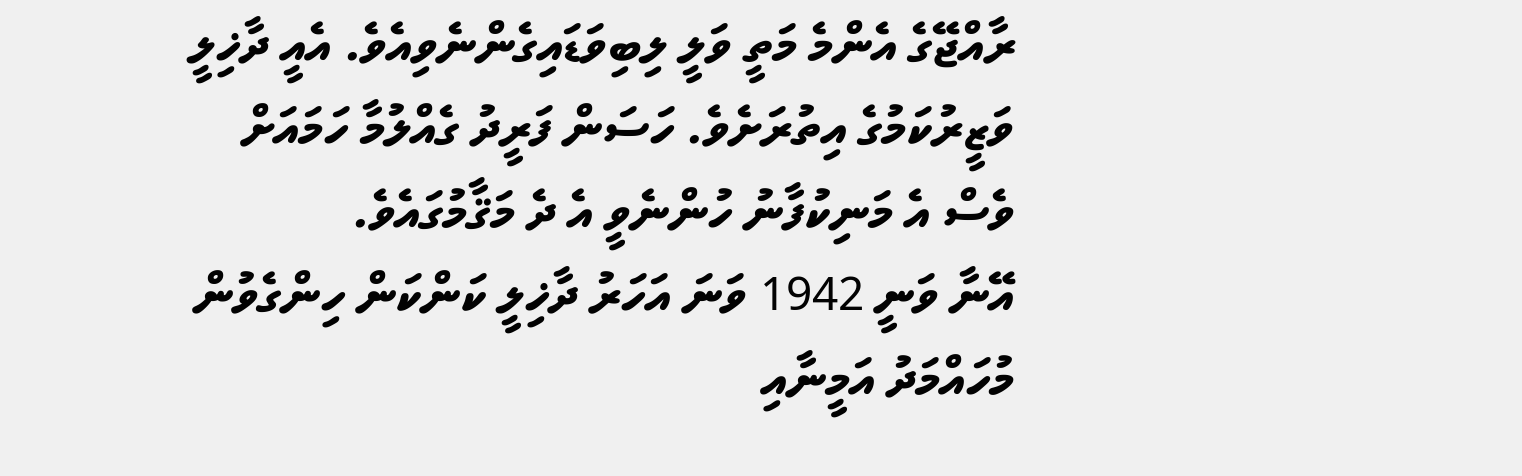ރާއްޖޭގެ އެންމެ މަތީ ވަލީ ލިބިވަޑައިގެންނެވިއެވެ. އެއީ ދާޚިލީ ވަޒީރުކަމުގެ އިތުރަށެވެ. ހަސަން ފަރީދު ގެއްލުމާ ހަމައަށް ވެސް އެ މަނިކުފާނު ހުންނެވީ އެ ދެ މަޤާމުގައެވެ.
އޭނާ ވަނީ 1942 ވަނަ އަހަރު ދާޚިލީ ކަންކަން ހިންގެވުން މުހައްމަދު އަމީނާއި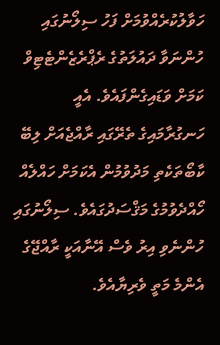ހަވާލުކުރެއްވުމަށް ފަހު ސިލޯނުގައި ހުންނަވާ ދައުލަތުގެ ރެޕްރެޒެންޓެޓިވް ކަމަށް ވަޑައިގެންފައެވެ. އެއީ ހަނގުރާމައިގެ ތެރޭގައި ރާއްޖެއަށް ލިބޭ ކާބޯތަކެތި މަދުވުމުން އެކަމަށް ހައްލެއް ހޯއްދެވުމުގެ މަޤްސަދުގައެވެ. ސިލޯނުގައި ހުންނެވި އިރު ވެސް އޭނާއަކީ ރާއްޖޭގެ އެންމެ މަތީ ވެރިޔާއެވެ.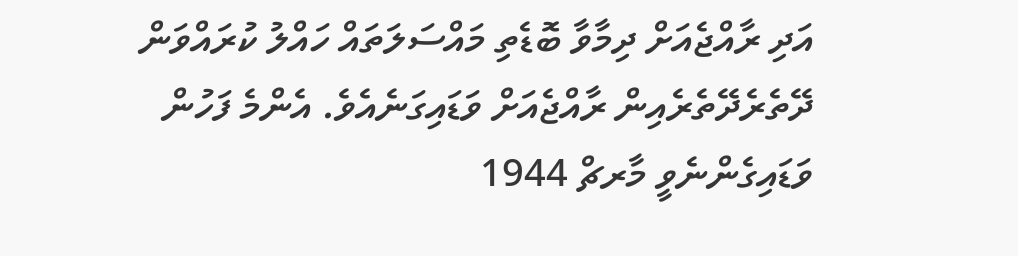އަދި ރާއްޖެއަށް ދިމާވާ ބޮޑެތި މައްސަލަތައް ހައްލު ކުރައްވަން ދޭތެރެދޭތެރެއިން ރާއްޖެއަށް ވަޑައިގަނެއެވެ. އެންމެ ފަހުން ވަޑައިގެންނެވީ މާރޗް 1944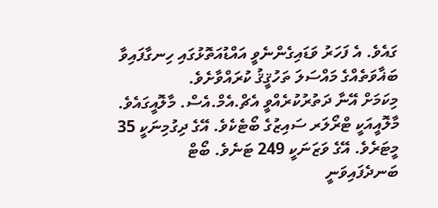ގައެވެ. އެ ފަހަރު ވަޑައިގެންނެވީ އައްޑުއަތޮޅުގައި ހިނގާފައިވާ ބަޣާވަތެއްގެ މައްސަލަ ތަހުޤީޤު ކުރައްވާށެވެ.
މިކަމަށް އޭނާ ދަތުރުކުރެއްވީ އެޗް.އެމް.އެސް. މާލޮއީގައެވެ. މާލޮއީއަކީ ޓްރޯލަރ ސައިޒުގެ ބޯޓެކެވެ. އޭގެ ދިގުމިނަކީ 35 މީޓަރެވެ. އޭގެ ވަޒަނަކީ 249 ޓަނެވެ. ބޯޓް ބަނދެފައިވަނީ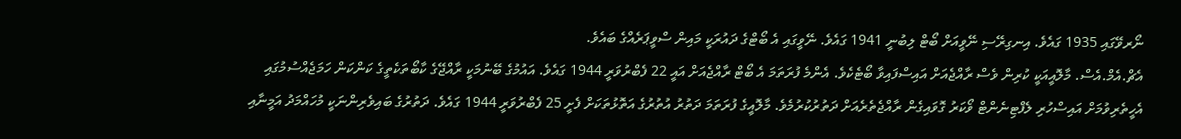ނޯރވޭގައި 1935 ގައެވެ. އިނގިރޭސި ނޭވީއަށް ބޯޓް ލިބުނީ 1941 ގައެވެ. ނޭވީގައި އެ ބޯޓްގެ ދައުރަކީ މައިން ސްވީޕަރެއްގެ ބައެވެ.
އެޗް.އެމް.އެސް. މާލޮއީއަކީ ކުރިން ވެސް ރާއްޖެއަށް އައިސްފައިވާ ބޯޓެކެވެ. އެންމެ ފުރަތަމަ އެ ބޯޓް ރާއްޖެއަށް އައީ 22 ފެބްރުވަރީ 1944 ގައެވެ. އައުމުގެ ބޭނުމަކީ ރާއްޖޭގެ ކާބޯތަކެތީގެ ކަންކަން ހަމަޖެއްސުމުގައި އެހީތެރިވުމަށް އައިސްހުރި ލެފްޓިނެންޓް ވޯކަރު ގޮވައިގެން ރާއްޖެތެރެއަށް ދަތުރުކުރުމެވެ. މާލޮއީގެ ފުރަތަމަ ދަތުރު އުތުރުގެ އަތޮޅުތަކަށް ފެށީ 25 ފެބްރުވަރީ 1944 ގައެވެ. ދަތުރުގެ ބައިވެރިންނަކީ މުހައްމަދު އަމީނާއި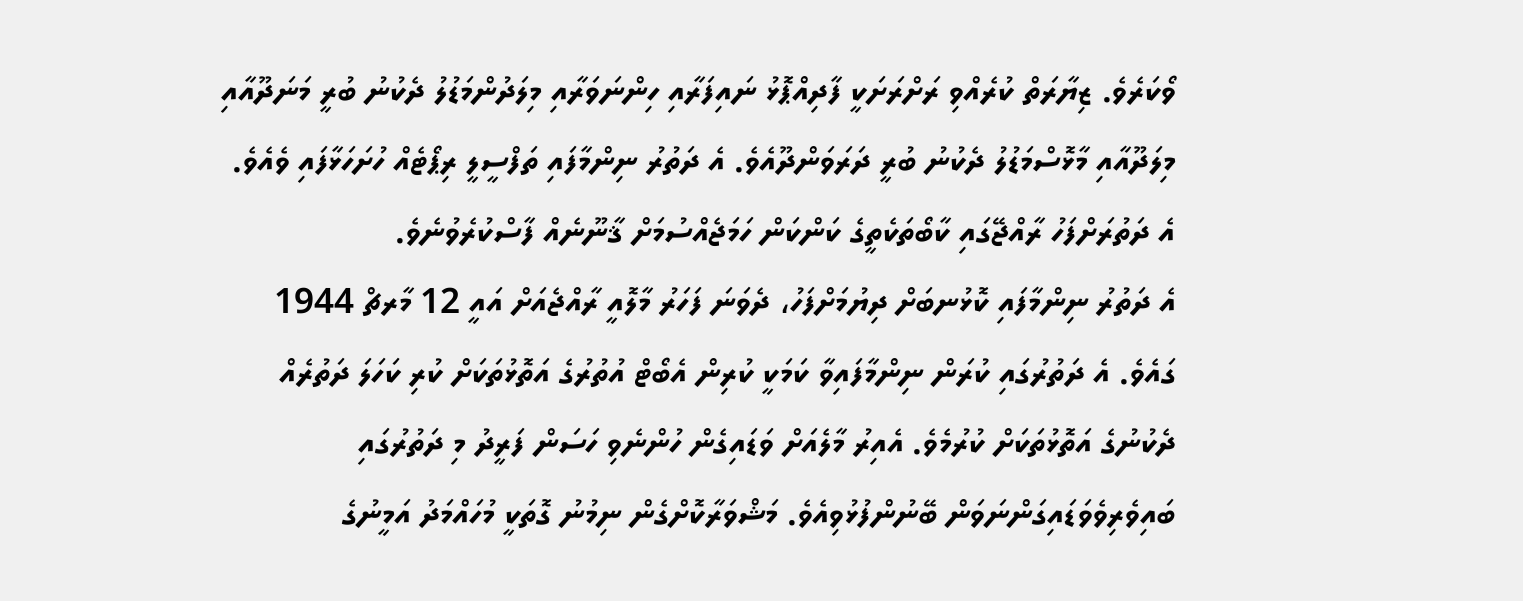ވޯކަރެވެ. ޒިޔާރަތް ކުރެއްވި ރަށްރަށަކީ ފާދިއްޕޮޅު ނައިފަރާއި ހިންނަވަރާއި މިލަދުންމަޑުލު ދެކުނު ބުރީ މަނަދޫއާއި މިލަދޫއާއި މާޅޮސްމަޑުލު ދެކުނު ބުރީ ދަރަވަންދޫއެވެ. އެ ދަތުރު ނިންމާފައި ތަފްސީލީ ރިޕޯޓެއް ހުށަހަޅާފައި ވެއެވެ. އެ ދަތުރަށްފަހު ރާއްޖޭގައި ކާބޯތަކެތީގެ ކަންކަން ހަމަޖެއްސުމަށް ޤާނޫނެއް ފާސްކުރެވުނެވެ.
އެ ދަތުރު ނިންމާފައި ކޮޅުނބަށް ދިޔުމަށްފަހު، ދެވަނަ ފަހަރު މާލޮއީ ރާއްޖެއަށް އައީ 12 މާރޗް 1944 ގައެވެ. އެ ދަތުރުގައި ކުރަން ނިންމާފައިވާ ކަމަކީ ކުރިން އެބޯޓް އުތުރުގެ އަތޮޅުތަކަށް ކުރި ކަހަލަ ދަތުރެއް ދެކުނުގެ އަތޮޅުތަކަށް ކުރުމެވެ. އެއިރު މާލެއަށް ވަޑައިގެން ހުންނެވި ހަސަން ފަރީދު މި ދަތުރުގައި ބައިވެރިވެވަޑައިގަންނަވަން ބޭނުންފުޅުވިއެވެ. މަޝްވަރާކޮށްގެން ނިމުނު ގޮތަކީ މުހައްމަދު އަމީނުގެ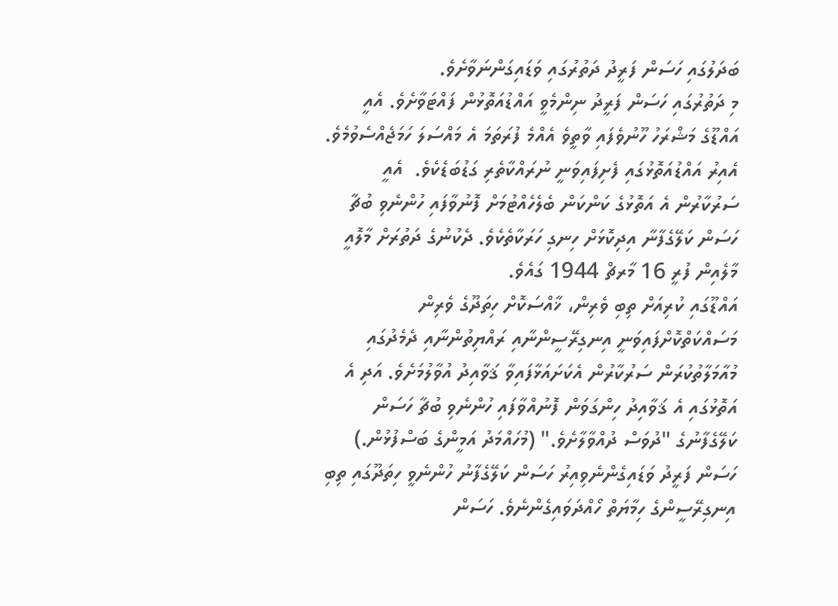ބަދަލުގައި ހަސަން ފަރީދު ދަތުރުގައި ވަޑައިގަންނަވާށެވެ.
މި ދަތުރުގައި ހަސަން ފަރީދު ނިންމެވީ އައްޑުއަތޮޅުން ފައްޓަވާށެވެ. އެއީ އައްޑޫގެ މަޝްރަހު ހޫނުވެފައި ވާތީވެ އެއްމެ ފުރަތަމަ އެ މައްސަލަ ހަމަޖެއްސެވުމެވެ. އެއިރު އައްޑުއަތޮޅުގައި ފެށިފައިވަނީ ނުރައްކާތެރި ގަޑުބަޑެކެވެ.  އެއީ ސަރުކާރުން އެ އަތޮޅުގެ ކަންކަން ބެލެހެއްޓުމަށް ފޮނުވާފައި ހުންނެވި ބުޗާ ހަސަން ކަލޭގެފާނާ އިދިކޮޅަށް ހިނގި ހަރަކާތެކެވެ. ދެކުނުގެ ދަތުރަށް މާލޮއީ މާލެއިން ފުރީ 16 މާރޗް 1944 ގައެވެ.
އައްޑޫގައި ކުރިއަށް ތިބި ވެރިން، ޚާއްސަކޮށް ހިތަދޫގެ ވެރިން މަސައްކަތްކޮށްފައިވަނީ އިނގިރޭސީންނާއި ރައްޔިތުންނާއި ދެމެދުގައި މުއާމަލާތުކުރަން ސަރުކާރުން އެކަށައަޅާފައިވާ ޤަވާއިދު އުވާލުމަށެވެ. އަދި އެ އަތޮޅުގައި އެ ޤަވާއިދު ހިންގަވަން ފޮނުއްވާފައި ހުންނެވި ބުޗާ ހަސަން ކަލޭގެފާނުގެ "ދުވަސް ދުއްވާލާށެވެ." (މުހައްމަދު އަމީންގެ ބަސްފުޅުން.) ހަސަން ފަރީދު ވަޑައިގެންނެވިއިރު ހަސަން ކަލޭގެފާނު ހުންނެވީ ހިތަދޫގައި ތިބި އިނގިރޭސީންގެ ހިމާޔަތް ހޯއްދަވައިގެންނެވެ. ހަސަން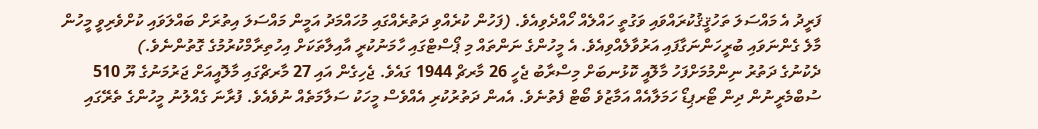ފަރީދު އެ މައްސަލަ ތަހުޤީޤުކުރައްވައި ވަގުތީ ހައްލެއް ހޯއްދެވިއެވެ. (ފަހުން ކުރެއްވި ދަތުރެއްގައި މުހައްމަދު އަމީން މައްސަލަ އިތުރަށް ބައްލަވައި ކުށްވެރިވީ މީހުން މާލެ ގެންނަވައި ބުރީހަންނަގާފައި އަރުވާލެއްވިއެވެ. އެ މީހުންގެ ނަންތައް މި ޕޯސްޓްގައި ހާމަނުކުރީ އާއިލާތަކަށް އިހުތިރާމްކުރުމުގެ ގޮތުންނެވެ.)
ދެކުނުގެ ދަތުރު ނިންމުމަށްފަހު މާލޮއީ ކޮޅުނބަށް މިސްރާބު ޖެހީ 26 މާރޗް 1944 ގައެވެ. ޖެހިގެން އައި 27 މާރޗްގައި މާލޮއީއަށް ޖަރުމަނުގެ ޔޫ 510 ސުބްމެރީނުން ދިން ޓޯރޕިޑޯ ހަމަލާއެއް އަމާޒުވެ ބޯޓް ފެތުނެވެ. އެއން ދަތުރުކުރި އެއްވެސް މީހަކު ސަލާމަތެއް ނުވެއެވެ. ފުރާނަ ގެއްލުނު މީހުންގެ ތެރޭގައި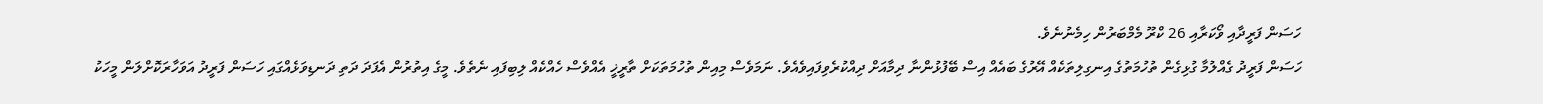ހަސަން ފަރީދާއި ވޯކަރާއި 26 ކްރޫ މެމްބަރުން ހިމެނުނެވެ.
ހަސަން ފަރީދު ގެއްލުމާ ގުޅިގެން ތުހުމަތުގެ އިނގިލިތަކެއް އޭރުގެ ބައެއް އިސް ބޭފުޅުންނާ ދިމާއަށް ދިއްކުރެވިފައިވެއެވެ. ނަމަވެސް މިއިން ތުހުމަތަކަށް ތާރީޚީ އެއްވެސް ހެއްކެއް ލިބިފައި ނެތެވެ. މީގެ އިތުރުން އެފަދަ ދަތި ދަނޑިވަޅެއްގައި ހަސަން ފަރީދު އަވަހާރަކޮށްލަން މީހަކު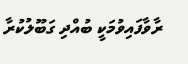ރާވާފައިވުމަކީ ބުއްދި ގަބޫލުކުރާ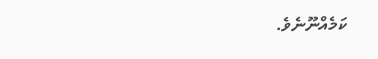ކަމެއްނޫނެވެ.